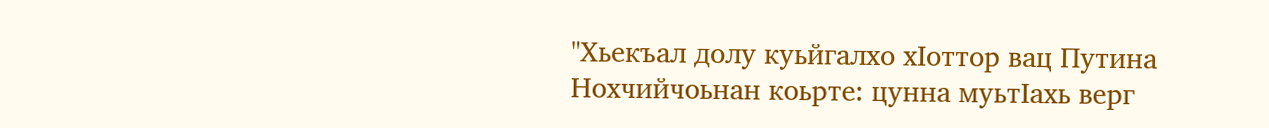"Хьекъал долу куьйгалхо хIоттор вац Путина Нохчийчоьнан коьрте: цунна муьтӀахь верг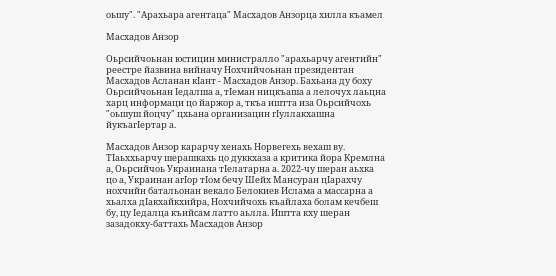оьшу". "Арахьара агентаца" Масхадов Анзорца хилла къамел

Масхадов Анзор

Оьрсийчоьнан юстицин министралло "арахьарчу агентийн" реестре йазвина вийначу Нохчийчоьнан президентан Масхадов Асланан кӀант - Масхадов Анзор. Бахьана ду боху Оьрсийчоьнан Ӏедалша а, тӀеман ницкъаша а лелочух лаьцна харц информаци цо йаржор а, ткъа иштта иза Оьрсийчохь "оьшуш йоцчу" цхьана организацин гӀуллакхашна йукъагӀертар а.

Масхадов Анзор карарчу хенахь Норвегехь вехаш ву. ТӀаьххьарчу шерашкахь цо дуккхаза а критика йора Кремлна а, Оьрсийчоь Украинана тӀелатарна а. 2022-чу шеран аьхка цо а, Украинан агӀор тӀом бечу Шейх Мансуран цӀарахчу нохчийн батальонан векало Белокиев Ислама а массарна а хьалха дӀакхайкхийра, Нохчийчохь къайлаха болам кечбеш бу, цу Ӏедалца къийсам латто аьлла. Иштта кху шеран зазадокху-баттахь Масхадов Анзор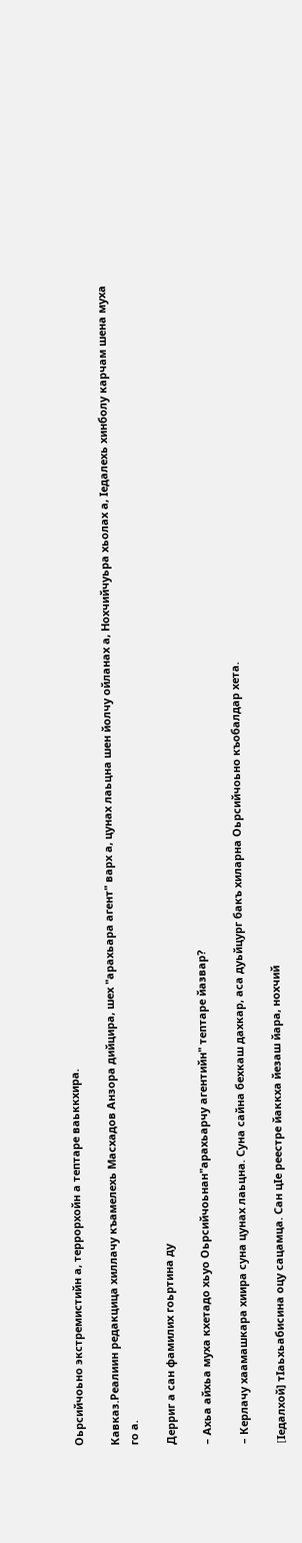Оьрсийчоьно экстремистийн а, террорхойн а тептаре ваьккхира.

Кавказ.Реалиин редакцица хиллачу къамелехь Масхадов Анзора дийцира, шех "арахьара агент" варх а, цунах лаьцна шен йолчу ойланах а, Нохчийчуьра хьолах а, Iедалехь хинболу карчам шена муха го а.

Дерриг а сан фамилих гоьртина ду

– Ахьа айхьа муха кхетадо хьуо Оьрсийчоьнан"арахьарчу агентийн" тептаре йазвар?

– Керлачу хаамашкара хиира суна цунах лаьцна. Суна сайна бехкаш дахкар, аса дуьйцург бакъ хиларна Оьрсийчоьно къобалдар хета.

[Iедалхой] тIаьхьабисина оцу сацамца. Сан цIе реестре йаккха йезаш йара, нохчий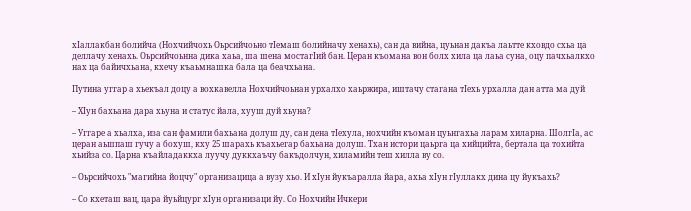хIаллакбан болийча (Нохчийчохь Оьрсийчоьно тIемаш болийначу хенахь), сан да вийна, цуьнан дакъа лаьтте кховдо схьа ца деллачу хенахь. Оьрсийчоьнна дика хаьа, ша шена мостагIий бан. Церан къомана вон болх хила ца лаьа суна, оцу пачхьалкхо нах ца байичхьана, кхечу къаьмнашка бала ца беачхьана.

Путина уггар а хьекъал доцу а вохкавелла Нохчийчоьнан урхалхо хаьржира, иштачу стагана тIехь урхалла дан атта ма дуй

– ХIун бахьана дара хьуна и статус йала, хууш дуй хьуна?

– Уггаре а хьалха, иза сан фамили бахьана долуш ду, сан дена тIехула, нохчийн къоман цуьнгахьа ларам хиларна. ШолгIа, ас церан аьшпаш гучу а бохуш, кху 25 шарахь къахьегар бахьана долуш. Тхан истори цаьрга ца хийцийта, бертала ца тохийта хьийза со. Царна къайладаккха луучу дуккхаъчу бакъдолчун, хиламийн теш хилла ву со.

– Оьрсийчохь "магийна йоцчу" организацица а вузу хьо. И хIун йукъаралла йара, ахьа хIун гIуллакх дина цу йукъахь?

– Со кхеташ вац, цара йуьйцург хIун организаци йу. Со Нохчийн Ичкери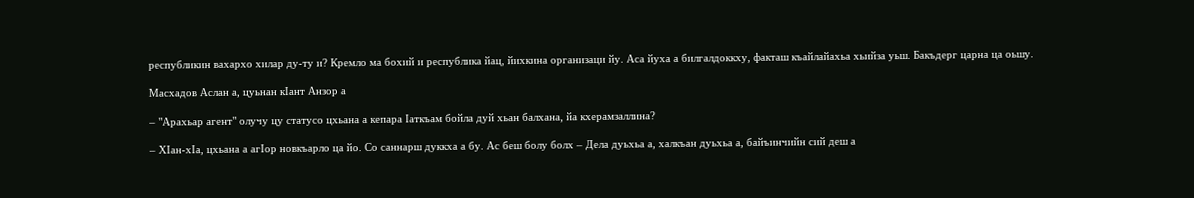республикин вахархо хилар ду-ту и? Кремло ма бохий и республика йац, йихкина организаци йу. Аса йуха а билгалдоккху, факташ къайлайахьа хьийза уьш. Бакъдерг царна ца оьшу.

Масхадов Аслан а, цуьнан кIант Анзор а

– "Арахьар агент" олучу цу статусо цхьана а кепара Iаткъам бойла дуй хьан балхана, йа кхерамзаллина?

– ХIан-хIа, цхьана а агIор новкъарло ца йо. Со саннарш дуккха а бу. Ас беш болу болх – Дела дуьхьа а, халкъан дуьхьа а, байъинчийн сий деш а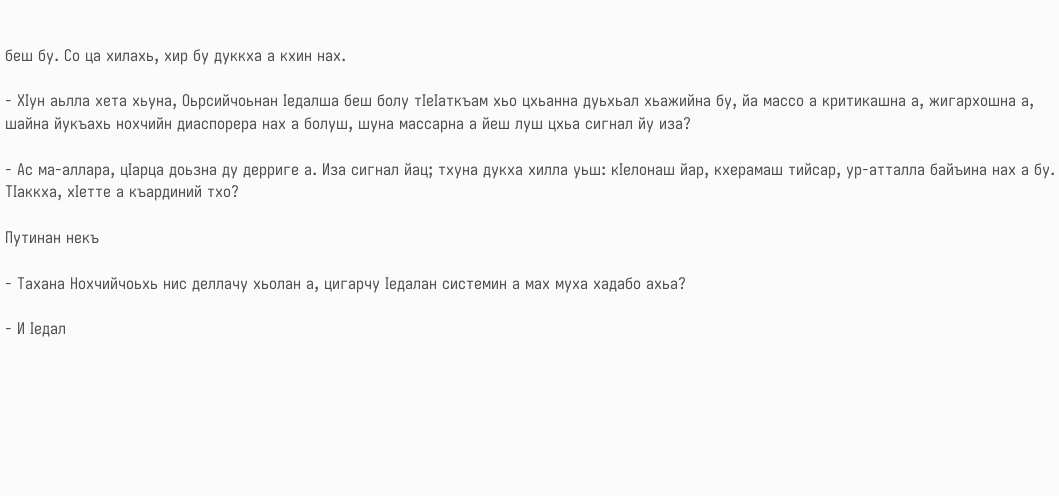беш бу. Со ца хилахь, хир бу дуккха а кхин нах.

- ХIун аьлла хета хьуна, Оьрсийчоьнан Ӏедалша беш болу тӀеӀаткъам хьо цхьанна дуьхьал хьажийна бу, йа массо а критикашна а, жигархошна а, шайна йукъахь нохчийн диаспорера нах а болуш, шуна массарна а йеш луш цхьа сигнал йу иза?

- Ас ма-аллара, цӀарца доьзна ду дерриге а. Иза сигнал йац; тхуна дукха хилла уьш: кIелонаш йар, кхерамаш тийсар, ур-атталла байъина нах а бу. ТӀаккха, хIетте а къардиний тхо?

Путинан некъ

- Тахана Нохчийчоьхь нис деллачу хьолан а, цигарчу Iедалан системин а мах муха хадабо ахьа?

- И Ӏедал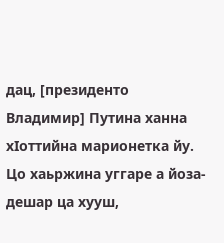дац, [президенто Владимир] Путина ханна хӀоттийна марионетка йу. Цо хаьржина уггаре а йоза-дешар ца хууш,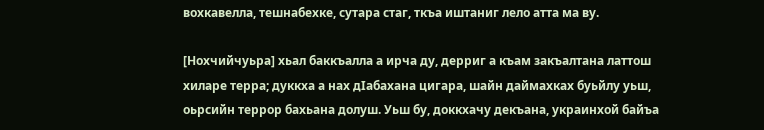вохкавелла, тешнабехке, сутара стаг, ткъа иштаниг лело атта ма ву.

[Нохчийчуьра] хьал баккъалла а ирча ду, дерриг а къам закъалтана латтош хиларе терра; дуккха а нах дӀабахана цигара, шайн даймахках буьйлу уьш, оьрсийн террор бахьана долуш. Уьш бу, доккхачу декъана, украинхой байъа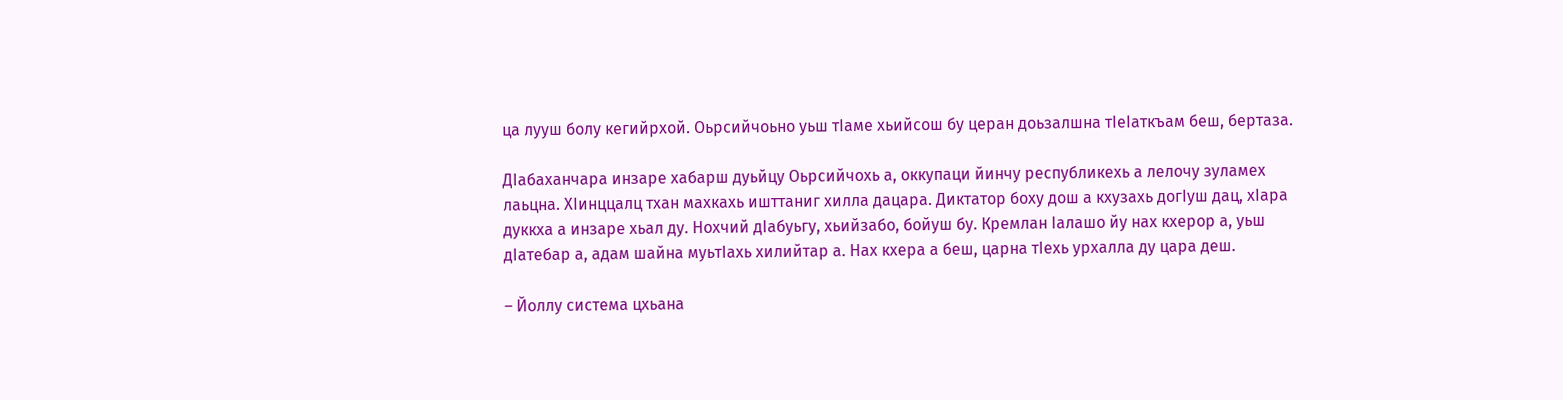ца лууш болу кегийрхой. Оьрсийчоьно уьш тӀаме хьийсош бу церан доьзалшна тӀеӀаткъам беш, бертаза.

ДӀабаханчара инзаре хабарш дуьйцу Оьрсийчохь а, оккупаци йинчу республикехь а лелочу зуламех лаьцна. ХӀинццалц тхан махкахь ишттаниг хилла дацара. Диктатор боху дош а кхузахь догIуш дац, хӀара дуккха а инзаре хьал ду. Нохчий дӀабуьгу, хьийзабо, бойуш бу. Кремлан Ӏалашо йу нах кхерор а, уьш дӀатебар а, адам шайна муьтӀахь хилийтар а. Нах кхера а беш, царна тIехь урхалла ду цара деш.

– Йоллу система цхьана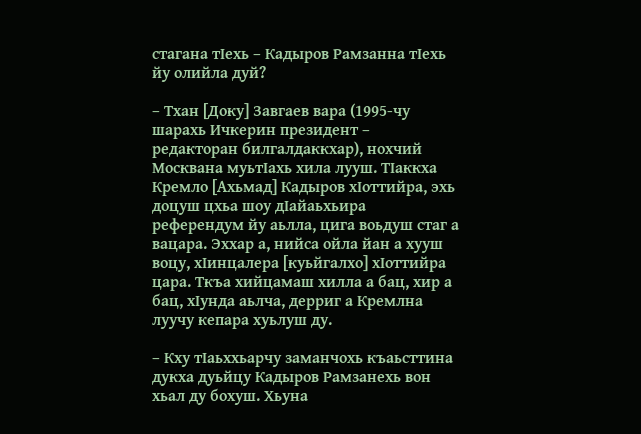стагана тIехь – Кадыров Рамзанна тIехь йу олийла дуй?

– Тхан [Доку] Завгаев вара (1995-чу шарахь Ичкерин президент – редакторан билгалдаккхар), нохчий Москвана муьтӀахь хила лууш. ТӀаккха Кремло [Ахьмад] Кадыров хӀоттийра, эхь доцуш цхьа шоу дӀайаьхьира референдум йу аьлла, цига воьдуш стаг а вацара. Эххар а, нийса ойла йан а хууш воцу, хӀинцалера [куьйгалхо] хӀоттийра цара. Ткъа хийцамаш хилла а бац, хир а бац, хӀунда аьлча, дерриг а Кремлна луучу кепара хуьлуш ду.

– Кху тIаьххьарчу заманчохь къаьсттина дукха дуьйцу Кадыров Рамзанехь вон хьал ду бохуш. Хьуна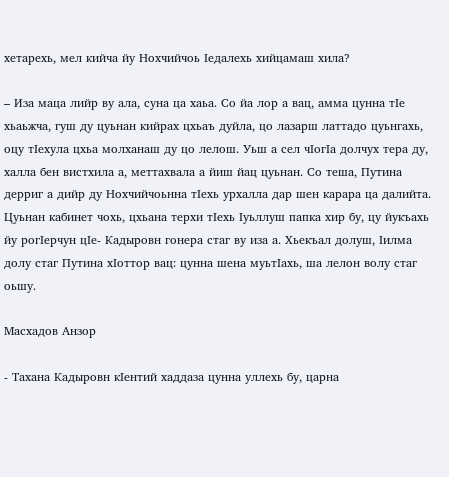хетарехь, мел кийча йу Нохчийчоь Iедалехь хийцамаш хила?

– Иза маца лийр ву ала, суна ца хаьа. Со йа лор а вац, амма цунна тIе хьаьжча, гуш ду цуьнан кийрах цхьаъ дуйла, цо лазарш латтадо цуьнгахь, оцу тIехула цхьа молханаш ду цо лелош. Уьш а сел чIогIа долчух тера ду, халла бен вистхила а, меттахвала а йиш йац цуьнан. Со теша, Путина дерриг а дийр ду Нохчийчоьнна тIехь урхалла дар шен карара ца далийта. Цуьнан кабинет чохь, цхьана терхи тIехь Iуьллуш папка хир бу, цу йукъахь йу рогIерчун цIе- Кадыровн гонера стаг ву иза а. Хьекъал долуш, Iилма долу стаг Путина хIоттор вац: цунна шена муьтIахь, ша лелон волу стаг оьшу.

Масхадов Анзор

- Тахана Кадыровн кӀентий хаддаза цунна уллехь бу, царна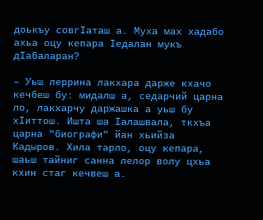доькъу совгӀаташ а. Муха мах хадабо ахьа оцу кепара Iедалан мукъ дIабаларан?

– Уьш леррина лакхара дарже кхачо кечбеш бу: мидалш а, седарчий царна ло, лакхарчу даржашка а уьш бу хӀиттош. Ишта ша Iалашвала, ткхъа царна "биографи" йан хьийза Кадыров. Хила тарло, оцу кепара, шаьш тайниг санна лелор волу цхьа кхин стаг кечвеш а.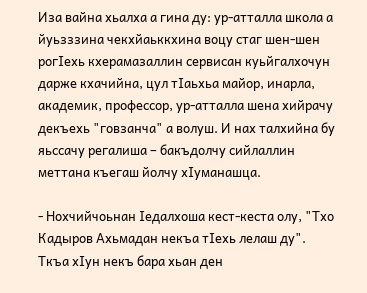Иза вайна хьалха а гина ду: ур-атталла школа а йуьзззина чекхйаьккхина воцу стаг шен-шен рогӀехь кхерамазаллин сервисан куьйгалхочун дарже кхачийна, цул тӀаьхьа майор, инарла, академик, профессор, ур-атталла шена хийрачу декъехь "говзанча" а волуш. И нах талхийна бу яьссачу регалиша – бакъдолчу сийлаллин меттана къегаш йолчу хӀуманашца.

- Нохчийчоьнан Ӏедалхоша кест-кеста олу, "Тхо Кадыров Ахьмадан некъа тӀехь лелаш ду". Ткъа хӀун некъ бара хьан ден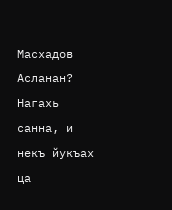Масхадов Асланан? Нагахь санна, и некъ йукъах ца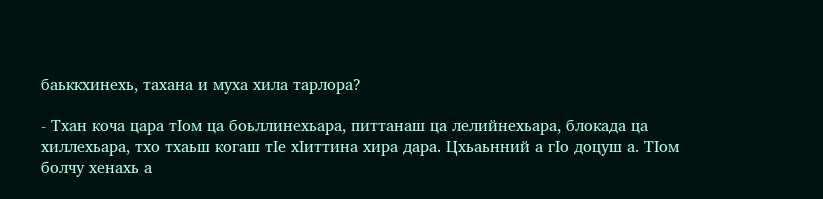баьккхинехь, тахана и муха хила тарлора?

- Тхан коча цара тӀом ца боьллинехьара, питтанаш ца лелийнехьара, блокада ца хиллехьара, тхо тхаьш когаш тIе хIиттина хира дара. Цхьаьнний а гIо доцуш а. ТӀом болчу хенахь а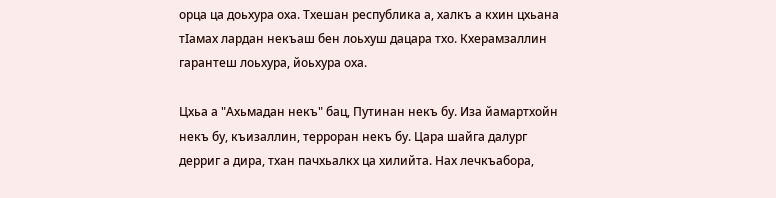орца ца доьхура оха. Тхешан республика а, халкъ а кхин цхьана тӀамах лардан некъаш бен лоьхуш дацара тхо. Кхерамзаллин гарантеш лоьхура, йоьхура оха.

Цхьа а "Ахьмадан некъ" бац, Путинан некъ бу. Иза йамартхойн некъ бу, къизаллин, терроран некъ бу. Цара шайга далург дерриг а дира, тхан пачхьалкх ца хилийта. Нах лечкъабора,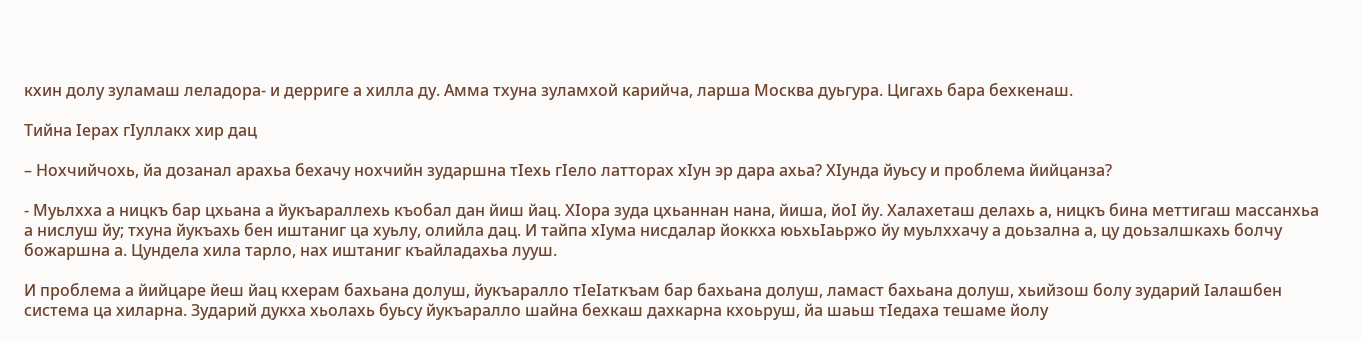кхин долу зуламаш леладора- и дерриге а хилла ду. Амма тхуна зуламхой карийча, ларша Москва дуьгура. Цигахь бара бехкенаш.

Тийна Iерах гIуллакх хир дац

– Нохчийчохь, йа дозанал арахьа бехачу нохчийн зударшна тIехь гIело латторах хIун эр дара ахьа? ХIунда йуьсу и проблема йийцанза?

- Муьлхха а ницкъ бар цхьана а йукъараллехь къобал дан йиш йац. ХӀора зуда цхьаннан нана, йиша, йоӀ йу. Халахеташ делахь а, ницкъ бина меттигаш массанхьа а нислуш йу; тхуна йукъахь бен иштаниг ца хуьлу, олийла дац. И тайпа хIума нисдалар йоккха юьхьӀаьржо йу муьлххачу а доьзална а, цу доьзалшкахь болчу божаршна а. Цундела хила тарло, нах иштаниг къайладахьа лууш.

И проблема а йийцаре йеш йац кхерам бахьана долуш, йукъаралло тӀеӀаткъам бар бахьана долуш, ламаст бахьана долуш, хьийзош болу зударий Iалашбен система ца хиларна. Зударий дукха хьолахь буьсу йукъаралло шайна бехкаш дахкарна кхоьруш, йа шаьш тIедаха тешаме йолу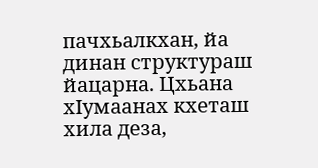пачхьалкхан, йа динан структураш йацарна. Цхьана хIумаанах кхеташ хила деза,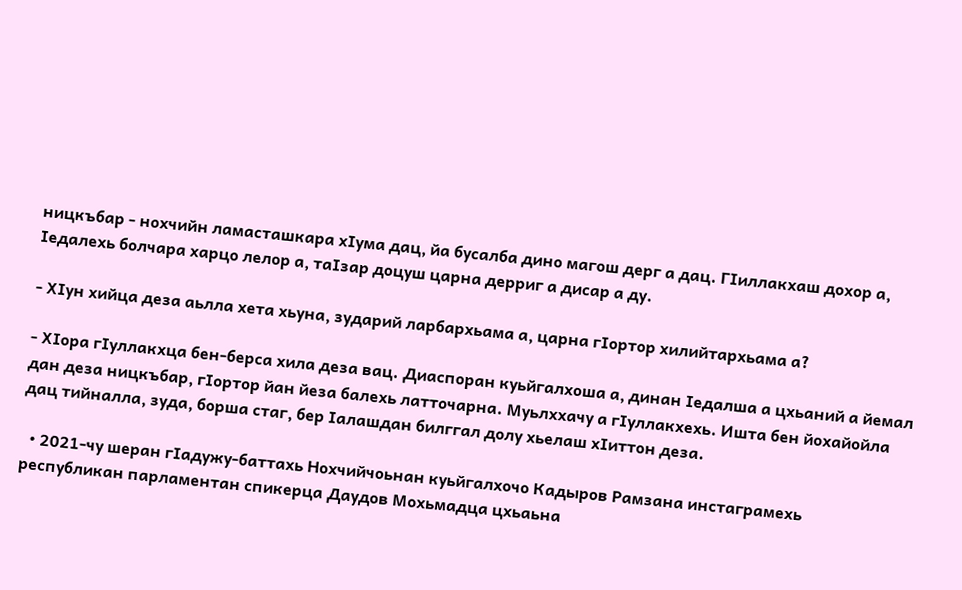ницкъбар - нохчийн ламасташкара хIума дац, йа бусалба дино магош дерг а дац. ГIиллакхаш дохор а, Iедалехь болчара харцо лелор а, таIзар доцуш царна дерриг а дисар а ду.

- ХӀун хийца деза аьлла хета хьуна, зударий ларбархьама а, царна гӀортор хилийтархьама а?

- ХӀора гӀуллакхца бен-берса хила деза вац. Диаспоран куьйгалхоша а, динан Ӏедалша а цхьаний а йемал дан деза ницкъбар, гӀортор йан йеза балехь латточарна. Муьлххачу а гIуллакхехь. Ишта бен йохайойла дац тийналла, зуда, борша стаг, бер Iалашдан билггал долу хьелаш хIиттон деза.

  • 2021-чу шеран гIадужу-баттахь Нохчийчоьнан куьйгалхочо Кадыров Рамзана инстаграмехь республикан парламентан спикерца Даудов Мохьмадца цхьаьна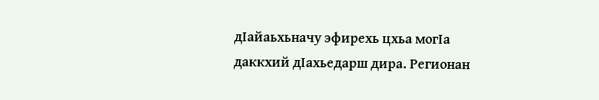дӀайаьхьначу эфирехь цхьа могӀа даккхий дӀахьедарш дира. Регионан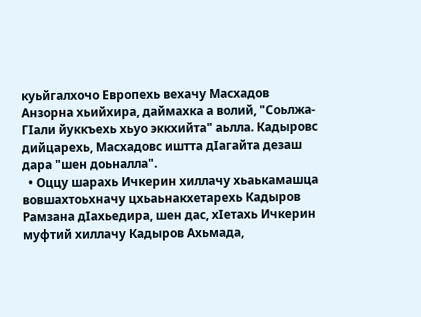куьйгалхочо Европехь вехачу Масхадов Анзорна хьийхира, даймахка а волий, "Соьлжа-ГӀали йуккъехь хьуо эккхийта" аьлла. Кадыровс дийцарехь, Масхадовс иштта дIагайта дезаш дара "шен доьналла".
  • Оццу шарахь Ичкерин хиллачу хьаькамашца вовшахтоьхначу цхьаьнакхетарехь Кадыров Рамзана дӀахьедира, шен дас, хӀетахь Ичкерин муфтий хиллачу Кадыров Ахьмада,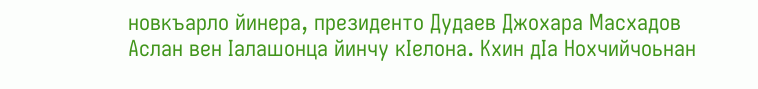новкъарло йинера, президенто Дудаев Джохара Масхадов Аслан вен Iалашонца йинчу кIелона. Кхин дIа Нохчийчоьнан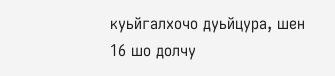куьйгалхочо дуьйцура, шен 16 шо долчу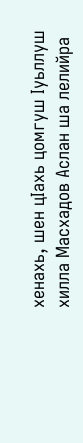хенахь, шен цӀахь цомгуш Iуьллуш хилла Масхадов Аслан ша лелийра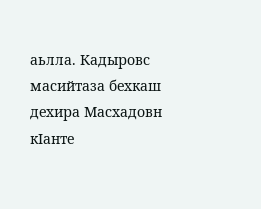аьлла. Кадыровс масийтаза бехкаш дехира Масхадовн кӀанте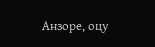Анзоре, оцу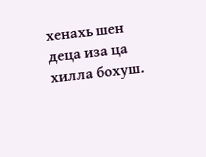хенахь шен деца иза ца хилла бохуш.